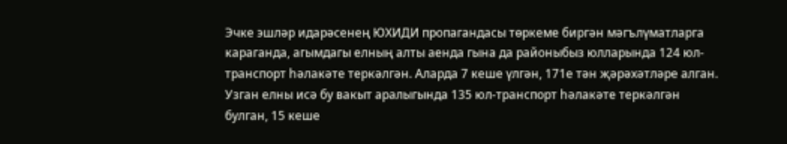Эчке эшләр идарәсенең ЮХИДИ пропагандасы төркеме биргән мәгълүматларга караганда, агымдагы елның алты аенда гына да районыбыз юлларында 124 юл-транспорт һәлакәте теркәлгән. Аларда 7 кеше үлгән, 171е тән җәрәхәтләре алган. Узган елны исә бу вакыт аралыгында 135 юл-транспорт һәлакәте теркәлгән булган, 15 кеше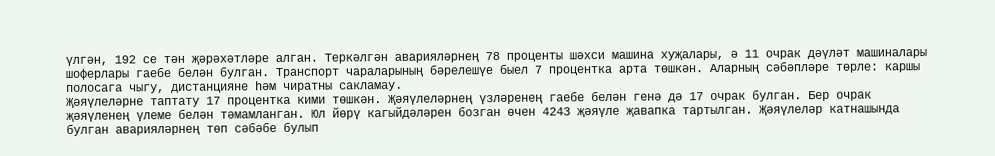үлгән, 192 се тән җәрәхәтләре алган. Теркәлгән аварияләрнең 78 проценты шәхси машина хуҗалары, ә 11 очрак дәүләт машиналары шоферлары гаебе белән булган. Транспорт чараларының бәрелешүе быел 7 процентка арта төшкән. Аларның сәбәпләре төрле: каршы полосага чыгу, дистанцияне һәм чиратны сакламау.
Җәяүлеләрне таптату 17 процентка кими төшкән. Җәяүлеләрнең үзләренең гаебе белән генә дә 17 очрак булган. Бер очрак җәяүленең үлеме белән тәмамланган. Юл йөрү кагыйдәләрен бозган өчен 4243 җәяүле җавапка тартылган. Җәяүлеләр катнашында булган аварияләрнең төп сәбәбе булып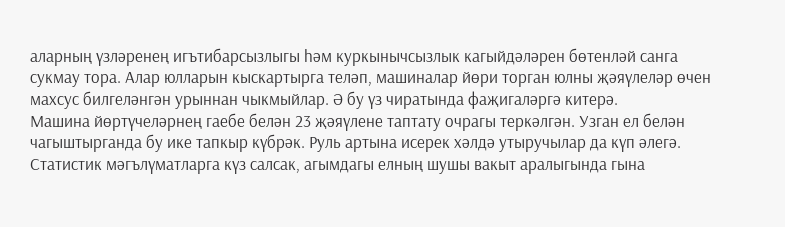аларның үзләренең игътибарсызлыгы һәм куркынычсызлык кагыйдәләрен бөтенләй санга сукмау тора. Алар юлларын кыскартырга теләп, машиналар йөри торган юлны җәяүлеләр өчен махсус билгеләнгән урыннан чыкмыйлар. Ә бу үз чиратында фаҗигаләргә китерә.
Машина йөртүчеләрнең гаебе белән 23 җәяүлене таптату очрагы теркәлгән. Узган ел белән чагыштырганда бу ике тапкыр күбрәк. Руль артына исерек хәлдә утыручылар да күп әлегә. Статистик мәгълүматларга күз салсак, агымдагы елның шушы вакыт аралыгында гына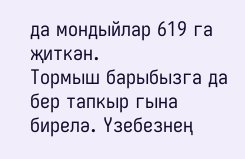да мондыйлар 619 га җиткән.
Тормыш барыбызга да бер тапкыр гына бирелә. Үзебезнең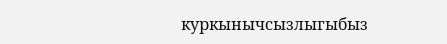куркынычсызлыгыбыз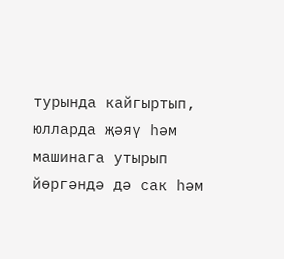турында кайгыртып, юлларда җәяү һәм машинага утырып йөргәндә дә сак һәм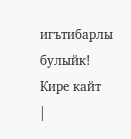игътибарлы булыйк!
Кире кайт
|